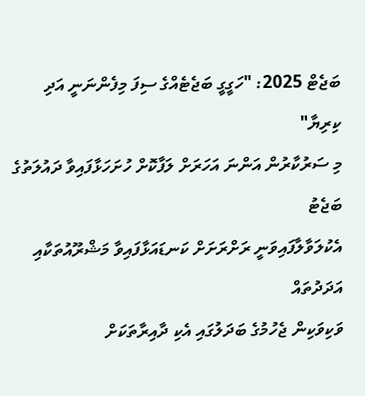ބަޖެޓް 2025: "ހަގީގީ ބަޖެޓެއްގެ ސިފަ މިފެންނަނީ އަދި ކިރިޔާ"
މި ސަރުކާރުން އަންނަ އަހަރަށް ލަފާކޮށް ހުށަހަޅާފައިވާ ދައުލަތުގެ ބަޖެޓު
އެކުލަވާލާފައިވަނީ ރަށްރަށަށް ކަނޑައަޅާފައިވާ މަޝްރޫއުތަކާއި އަދަދުތައް
ވަކިވަކިން ޖެހުމުގެ ބަދަލުގައި އެކި ދާއިރާތަކަށް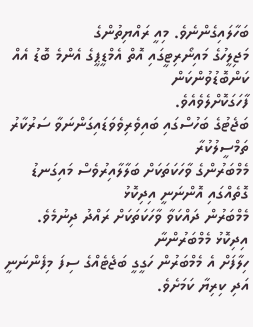ބަހާލައިގެންނެވެ. މިއީ ރައްޔިތުންގެ
މަޖިލީހުގެ މައިނޯރިޓީގައި އޮތް އެމްޑީޕީގެ އެންމެ ބޮޑު އެއް ކަންބޮޑުވުންކަން
ފާހަގަކޮށްލެވެއެވެ.
ބަޖެޓުގެ ބަހުސްގައި ބައިވެރިވެވަޑައިގަންނަވާ ސަރުކާރު ތަމްސީލުކުރާ
މެމްބަރުންގެ ވާހަކަތަކަށް ބަލާލާއިރުވެސް މައިގަނޑު ގޮތެއްގައި އޮންނަނީ އިދިކޮޅު
މެމްބަރުން ދައްކަވާ ވާހަކަތަކަށް ރައްދު ދިނުމެވެ. އިދިކޮޅު މެމްބަރުންނާ
ހިލާފަށް އެ މެމްބަރުން ހަގީގީ ބަޖެޓެއްގެ ސިފަ މިފެންނަނީ އަދި ކިރިޔާ ކަމަށެވެ.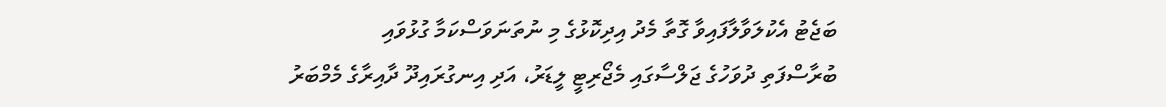ބަޖެޓު އެކުލަވާލާފައިވާ ގޮތާ މެދު އިދިކޮޅުގެ މި ނުތަނަވަސްކަމާ ގުޅުވައި
ބުރާސްފަތި ދުވަހުގެ ޖަލްސާގައި މެޖޯރިޓީ ލީޑަރު، އަދި އިނގުރައިދޫ ދާއިރާގެ މެމްބަރު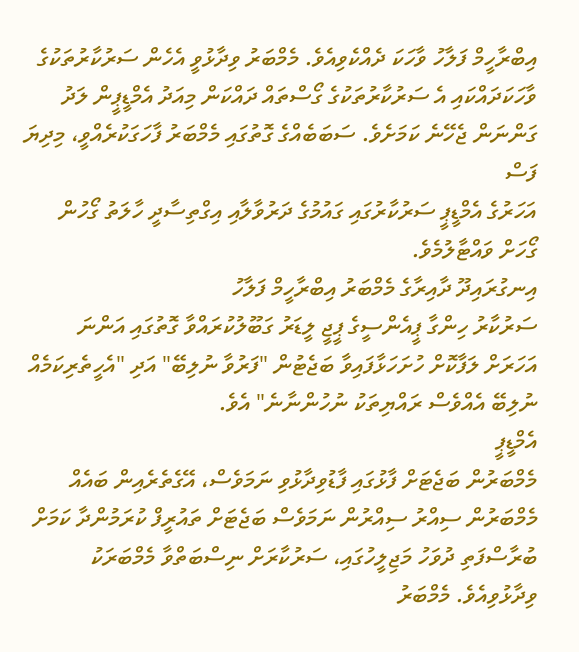އިބްރާހީމް ފަލާހު ވާހަކަ ދެއްކެވިއެވެ. މެމްބަރު ވިދާޅުވީ އެހެން ސަރުކާރުތަކުގެ
ވާހަކަދައްކައި އެ ސަރުކާރުތަކުގެ ގޯސްތައް ދައްކަން މިއަދު އެމްޑީޕީން ލަދު
ގަންނަން ޖެހޭނެ ކަމަށެވެ. ސަބަބެއްގެ ގޮތުގައި މެމްބަރު ފާހަގަކުރެއްވީ، މިދިޔަ ފަސް
އަހަރުގެ އެމްޑީޕީ ސަރުކާރުގައި ގައުމުގެ ދަރުވާލާއި އިގްތިސާދީ ހާލަތު ގޯހުން
ގޯހަށް ވައްޓާލުމެވެ.
އިނގުރައިދޫ ދާއިރާގެ މެމްބަރު އިބްރާހީމް ފަލާހު
ސަރުކާރު ހިންގާ ޕީއެންސީގެ ޕީޖީ ލީޑަރު ގަބޫލުކުރައްވާ ގޮތުގައި އަންނަ
އަހަރަށް ލަފާކޮށް ހުށަހަޅާފައިވާ ބަޖެޓުން "ފަރުވާ ނުލިބޭ" އަދި "އެހީތެރިކަމެއް
ނުލިބޭ އެއްވެސް ރައްޔިތަކު ނުހުންނާނެ" އެވެ.
އެމްޑީޕީ
މެމްބަރުން ބަޖެޓަށް ފާޅުގައި ފާޑުވިދާޅުވި ނަމަވެސް، އޭގެތެރެއިން ބައެއް
މެމްބަރުން ސިއްރު ސިއްރުން ނަމަވެސް ބަޖެޓަށް ތައުރީފް ކުރަމުންދާ ކަމަށް ބުރާސްފަތި ދުވަހު މަޖިލީހުގައި، ސަރުކާރަށް ނިސްބަތްވާ މެމްބަރަކު ވިދާޅުވިއެވެ. މެމްބަރު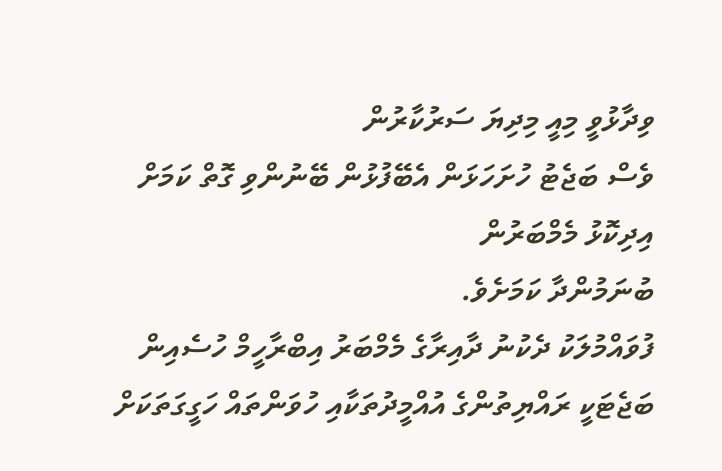ވިދާޅުވީ މިއީ މިދިޔަ ސަރުކާރުން
ވެސް ބަޖެޓު ހުށަހަޅަން އެބޭފުޅުން ބޭނުންވި ގޮތް ކަމަށް އިދިކޮޅު މެމްބަރުން
ބުނަމުންދާ ކަމަށެވެ.
ފުވައްމުލަކު ދެކުނު ދާއިރާގެ މެމްބަރު އިބްރާހީމް ހުސެއިން
ބަޖެޓަކީ ރައްޔިތުންގެ އުއްމީދުތަކާއި ހުވަންތައް ހަގީގަތަކަށް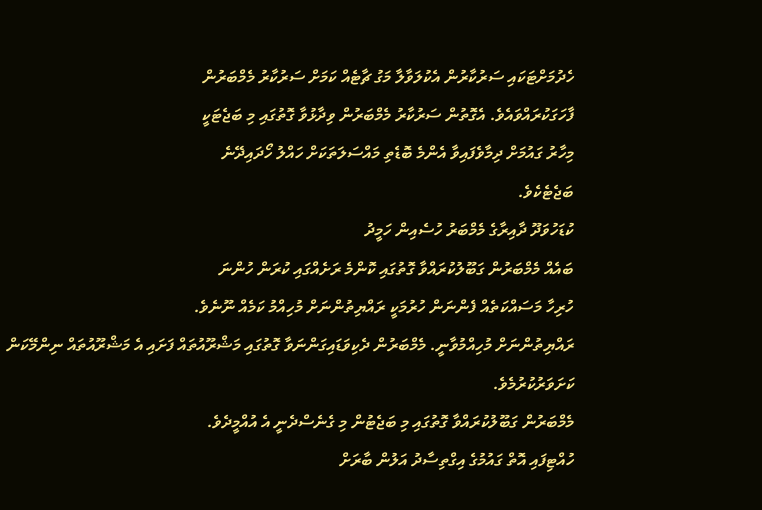ހެދުމަށްޓަކައި ސަރުކާރުން އެކުލަވާލާ މަގު ޗާޓެއް ކަމަށް ސަރުކާރު މެމްބަރުން
ފާހަގަކުރައްވައެވެ. އެގޮތުން ސަރުކާރު މެމްބަރުން ވިދާޅުވާ ގޮތުގައި މި ބަޖެޓަކީ
މިހާރު ގައުމަށް ދިމާވެފައިވާ އެންމެ ބޮޑެތި މައްސަލަތަކަށް ހައްލު ހޯދައިދޭނެ
ބަޖެޓެކެވެ.
ކުޑަހުވަދޫ ދާއިރާގެ މެމްބަރު ހުސެއިން ހަމީދު
ބައެއް މެމްބަރުން ގަބޫލުކުރައްވާ ގޮތުގައި ކޮންމެ ރަށެއްގައި ކުރަން ހުންނަ
ހުރިހާ މަސައްކަތެއް ފެންނަން ހުރުމަކީ ރައްޔިތުންނަށް މުހިއްމު ކަމެއް ނޫނެވެ.
ރައްޔިތުންނަށް މުހިއްމުވާނީ. މެމްބަރުން ދެކިވަޑައިގަންނަވާ ގޮތުގައި މަޝްރޫއުތައް ފަށައި އެ މަޝްރޫއުތައް ނިންމޭކަން
ކަށަވަރުކުރުމެވެ.
މެމްބަރުން ގަބޫލުކުރައްވާ ގޮތުގައި މި ބަޖެޓުން މި ގެނެސްދެނީ އެ އުއްމީދެވެ.
ހުއްޓިފައި އޮތް ގައުމުގެ އިގްތިސާދު އަލުން ބާރަށް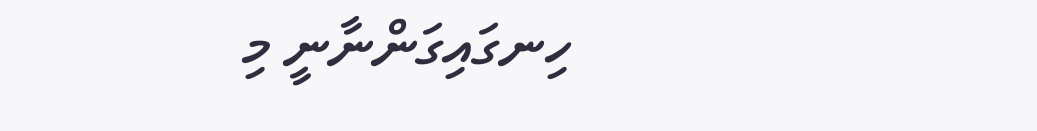ހިނގައިގަންނާނީ މި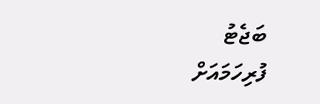ބަޖެޓު
ފުރިހަމައަށް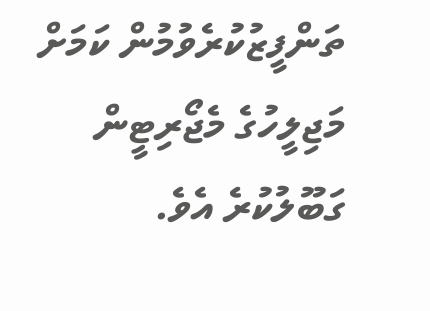ތަންފީޒުކުރެވުމުން ކަމަށް މަޖިލީހުގެ މެޖޯރިޓީން ގަބޫލުކުރެ އެވެ.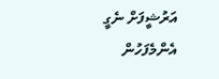އަރުޝީފަށް ނެގީ
އެންމެފަހުން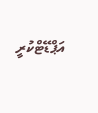އަޕްޑޭޓްކުރީ